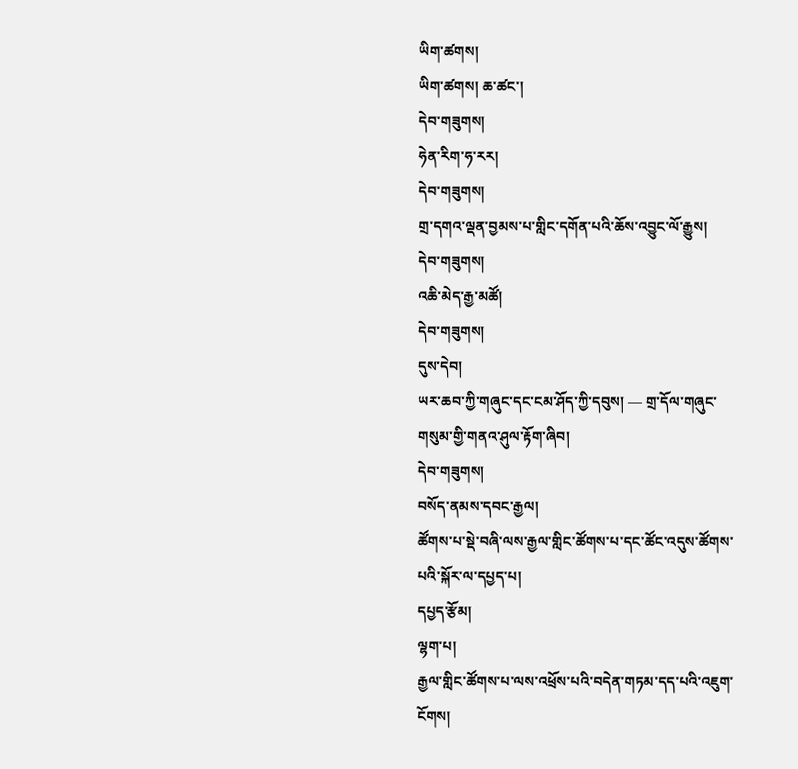ཡིག་ཚགས།
ཡིག་ཚགས། ཆ་ཚང་།
དེབ་གཟུགས།
ཧེན་རིག་ཧ་རར།
དེབ་གཟུགས།
གྲ་དགའ་ལྡན་བྱམས་པ་གླིང་དགོན་པའི་ཆོས་འབྱུང་ལོ་རྒྱུས།
དེབ་གཟུགས།
འཆི་མེད་རྒྱ་མཚོ།
དེབ་གཟུགས།
དུས་དེབ།
ཡར་ཆབ་ཀྱི་གཞུང་དང་ངམ་ཤོད་ཀྱི་དབུས། — གྲ་དོལ་གཞུང་གསུམ་གྱི་གནའ་ཤུལ་རྟོག་ཞིབ།
དེབ་གཟུགས།
བསོད་ནམས་དབང་རྒྱལ།
ཚོགས་པ་སྡེ་བཞི་ལས་རྒྱལ་གླིང་ཚོགས་པ་དང་ཚོང་འདུས་ཚོགས་པའི་སྐོར་ལ་དཔྱད་པ།
དཔྱད་རྩོམ།
ལྷག་པ།
རྒྱལ་གླིང་ཚོགས་པ་ལས་འཕྲོས་པའི་བདེན་གཏམ་དད་པའི་འཇུག་ངོགས།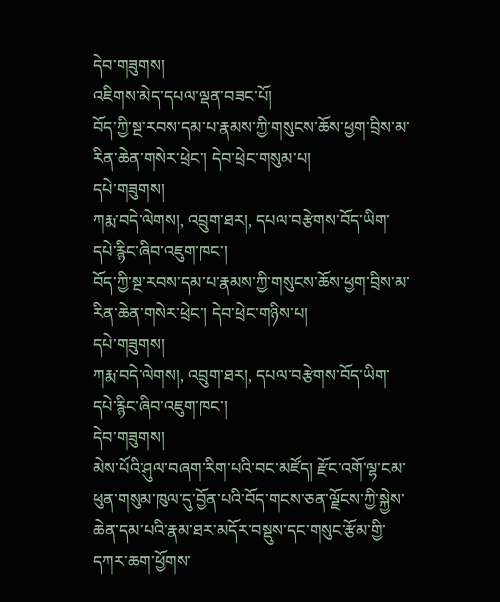དེབ་གཟུགས།
འཇིགས་མེད་དཔལ་ལྡན་བཟང་པོ།
བོད་ཀྱི་སྔ་རབས་དམ་པ་རྣམས་ཀྱི་གསུངས་ཆོས་ཕྱག་བྲིས་མ་རིན་ཆེན་གསེར་ཕྲེང་། དེབ་ཕྲེང་གསུམ་པ།
དཔེ་གཟུགས།
ཀརྨ་བདེ་ལེགས།, འབྲུག་ཐར།, དཔལ་བརྩེགས་བོད་ཡིག་དཔེ་རྙིང་ཞིབ་འཇུག་ཁང་།
བོད་ཀྱི་སྔ་རབས་དམ་པ་རྣམས་ཀྱི་གསུངས་ཆོས་ཕྱག་བྲིས་མ་རིན་ཆེན་གསེར་ཕྲེང་། དེབ་ཕྲེང་གཉིས་པ།
དཔེ་གཟུགས།
ཀརྨ་བདེ་ལེགས།, འབྲུག་ཐར།, དཔལ་བརྩེགས་བོད་ཡིག་དཔེ་རྙིང་ཞིབ་འཇུག་ཁང་།
དེབ་གཟུགས།
མེས་པོའི་ཤུལ་བཞག་རིག་པའི་བང་མཛོད། རྫོང་འགོ་ལྷ་ངམ་ཕུན་གསུམ་ཁུལ་དུ་བྱོན་པའི་བོད་གངས་ཅན་ལྗོངས་ཀྱི་སྐྱེས་ཆེན་དམ་པའི་རྣམ་ཐར་མདོར་བསྡུས་དང་གསུང་རྩོམ་གྱི་དཀར་ཆག་ཕྱོགས་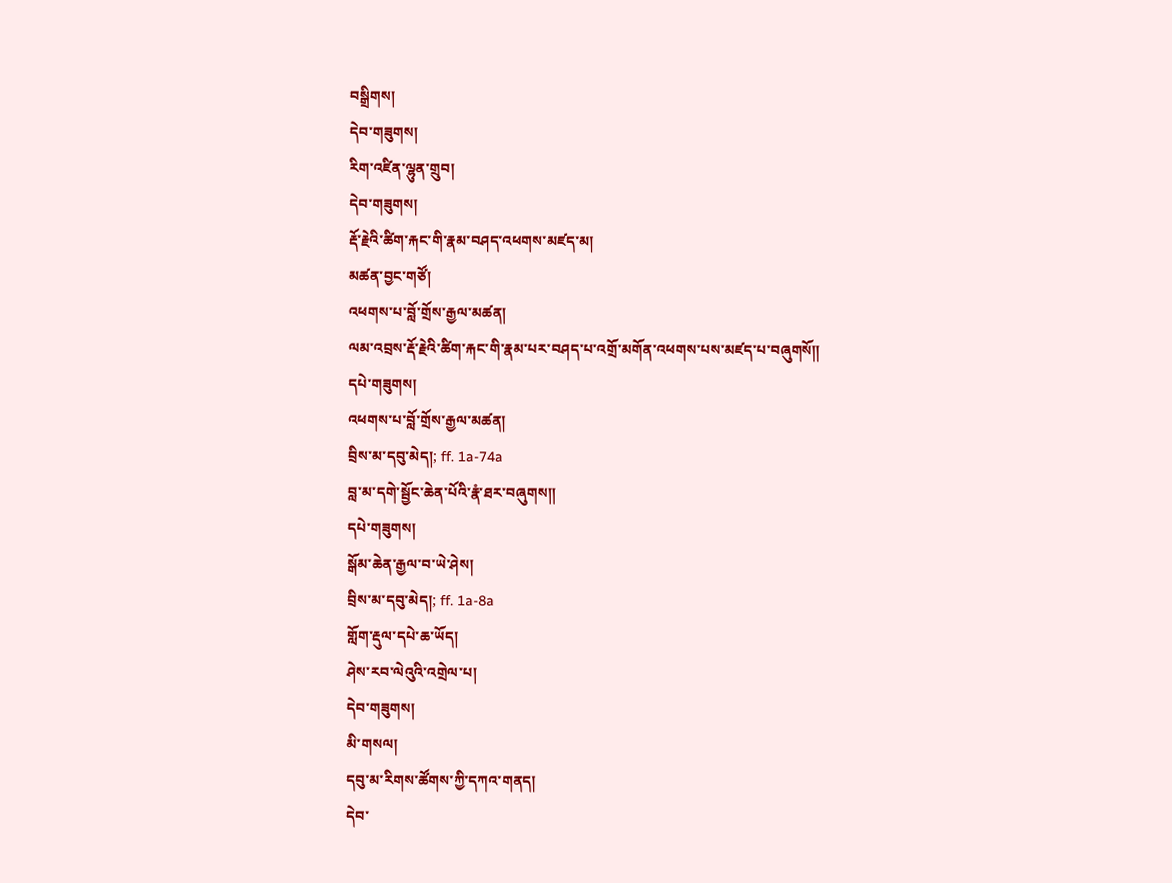བསྒྲིགས།
དེབ་གཟུགས།
རིག་འཛིན་ལྷུན་གྲུབ།
དེབ་གཟུགས།
རྡོ་རྗེའི་ཚིག་རྐང་གི་རྣམ་བཤད་འཕགས་མཛད་མ།
མཚན་བྱང་གཙོ།
འཕགས་པ་བློ་གྲོས་རྒྱལ་མཚན།
ལམ་འབྲས་རྡོ་རྗེའི་ཚིག་རྐང་གི་རྣམ་པར་བཤད་པ་འགྲོ་མགོན་འཕགས་པས་མཛད་པ་བཞུགསོ༎
དཔེ་གཟུགས།
འཕགས་པ་བློ་གྲོས་རྒྱལ་མཚན།
བྲིས་མ་དབུ་མེད།; ff. 1a-74a
བླ་མ་དགེ་སྦྱོང་ཆེན་པོའི་རྣཾ་ཐར་བཞུགས༎
དཔེ་གཟུགས།
སྒོམ་ཆེན་རྒྱལ་བ་ཡེ་ཤེས།
བྲིས་མ་དབུ་མེད།; ff. 1a-8a
གློག་རྡུལ་དཔེ་ཆ་ཡོད།
ཤེས་རབ་ལེའུའི་འགྲེལ་པ།
དེབ་གཟུགས།
མི་གསལ།
དབུ་མ་རིགས་ཚོགས་ཀྱི་དཀའ་གནད།
དེབ་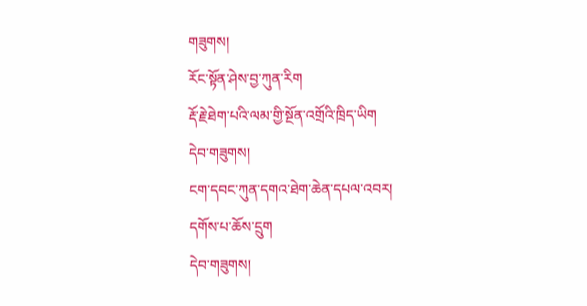གཟུགས།
རོང་སྟོན་ཤེས་བྱ་ཀུན་རིག
རྡོ་རྗེ་ཐེག་པའི་ལམ་གྱི་སྔོན་འགྲོའི་ཁྲིད་ཡིག
དེབ་གཟུགས།
ངག་དབང་ཀུན་དགའ་ཐེག་ཆེན་དཔལ་འབར།
དགོས་པ་ཆོས་དྲུག
དེབ་གཟུགས།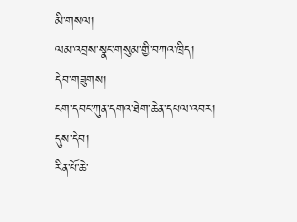མི་གསལ།
ལམ་འབྲས་སྣང་གསུམ་གྱི་བཀའ་ཁྲིད།
དེབ་གཟུགས།
ངག་དབང་ཀུན་དགའ་ཐེག་ཆེན་དཔལ་འབར།
དུས་དེབ།
རིན་པོ་ཆེ་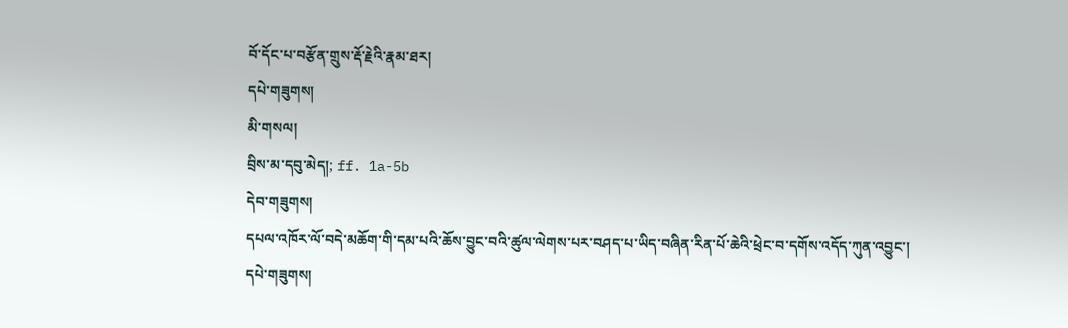བོ་དོང་པ་བརྩོན་གྲུས་རྡོ་རྗེའི་རྣམ་ཐར།
དཔེ་གཟུགས།
མི་གསལ།
བྲིས་མ་དབུ་མེད།; ff. 1a-5b
དེབ་གཟུགས།
དཔལ་འཁོར་ལོ་བདེ་མཆོག་གི་དམ་པའི་ཆོས་བྱུང་བའི་ཚུལ་ལེགས་པར་བཤད་པ་ཡིད་བཞིན་རིན་པོ་ཆེའི་ཕྲེང་བ་དགོས་འདོད་ཀུན་འབྱུང་།
དཔེ་གཟུགས།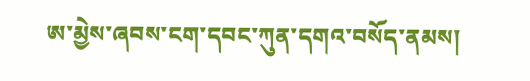ཨ་མྱེས་ཞབས་ངག་དབང་ཀུན་དགའ་བསོད་ནམས།